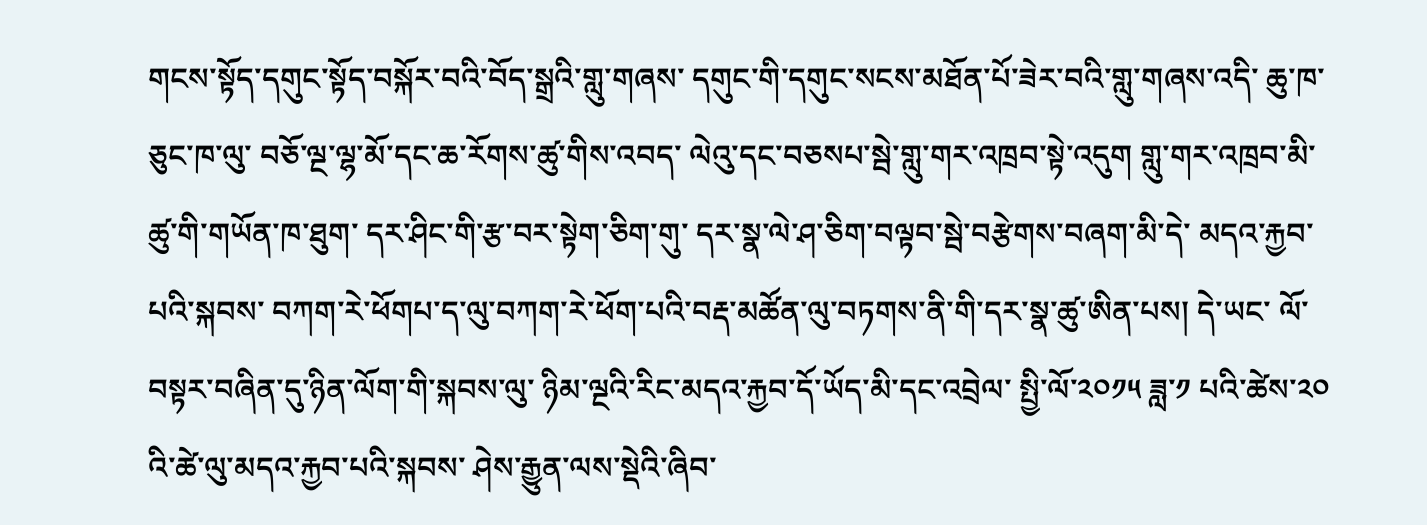གངས་སྟོད་དགུང་སྟོད་བསྐོར་བའི་བོད་སྒྲའི་གླུ་གཞས་ དགུང་གི་དགུང་སངས་མཐོན་པོ་ཟེར་བའི་གླུ་གཞས་འདི་ ཆུ་ཁ་ཅུང་ཁ་ལུ་ བཅོ་ལྔ་ལྷ་མོ་དང་ཆ་རོགས་ཚུ་གིས་འབད་ ལེའུ་དང་བཅསཔ་སྦེ་གླུ་གར་འཁྲབ་སྟེ་འདུག གླུ་གར་འཁྲབ་མི་ཚུ་གི་གཡོན་ཁ་ཐུག་ དར་ཤིང་གི་རྩ་བར་སྟེག་ཅིག་གུ་ དར་སྣ་ལེ་ཤ་ཅིག་བལྟབ་སྦེ་བརྩེགས་བཞག་མི་དེ་ མདའ་རྐྱབ་པའི་སྐབས་ བཀག་རེ་ཕོགཔ་ད་ལུ་བཀག་རེ་ཕོག་པའི་བརྡ་མཚོན་ལུ་བཏགས་ནི་གི་དར་སྣ་ཚུ་ཨིན་པས། དེ་ཡང་ ལོ་བསྟར་བཞིན་དུ་ཉིན་ལོག་གི་སྐབས་ལུ་ ཉིམ་ལྔའི་རིང་མདའ་རྐྱབ་དོ་ཡོད་མི་དང་འབྲེལ་ སྤྱི་ལོ་༢༠༡༥ ཟླ་༡ པའི་ཚེས་༢༠ འི་ཚེ་ལུ་མདའ་རྐྱབ་པའི་སྐབས་ ཤེས་རྒྱུན་ལས་སྡེའི་ཞིབ་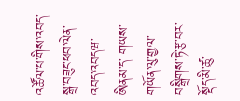འཚོལ་པ་གིས་འབད་ སྒྲ་བཟུང་ཕབ་ལེན་འབད་འབདཝ་ཨིནམ་ད་ གཡས་གཡོན་ལུ་གྱལ་བསྒྲིགས་ཏེ་རྩ་བར་སྡོད་མི་ཚུ་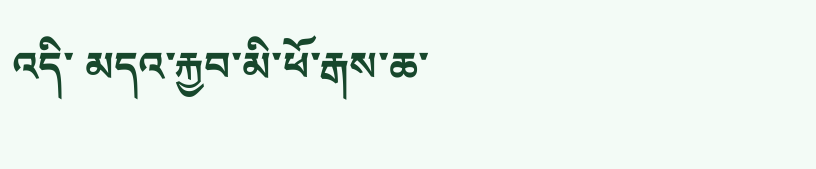འདི་ མདའ་རྐྱབ་མི་ཕོ་རྒས་ཆ་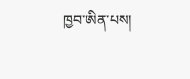ཁྱབ་ཨིན་པས།